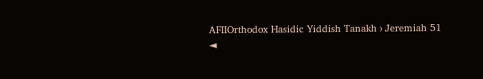AFIIOrthodox Hasidic Yiddish Tanakh › Jeremiah 51
◄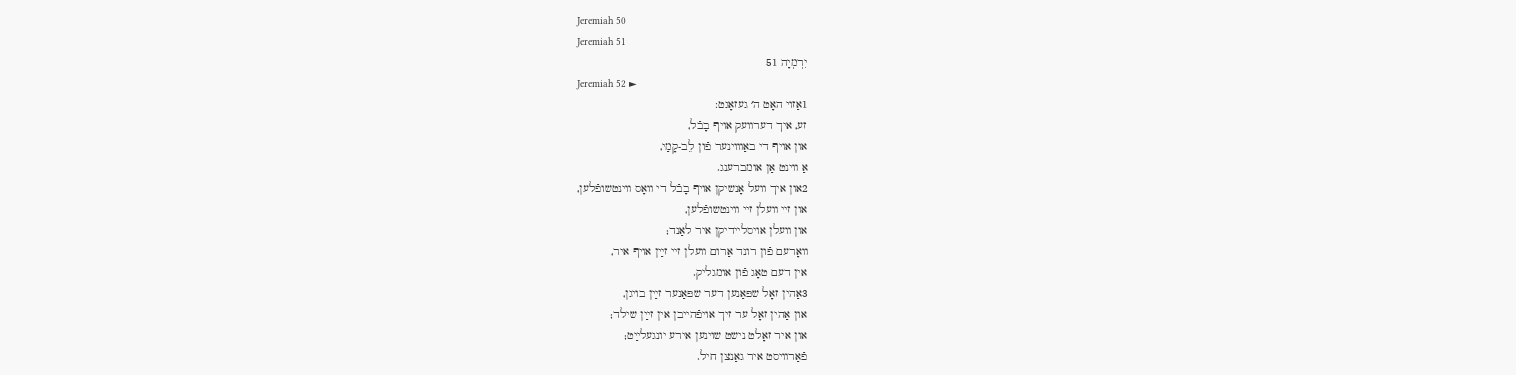Jeremiah 50
Jeremiah 51
יִרְמְיָה 51
Jeremiah 52 ►
1אַזױ האָט ה׳ געזאָגט:
זע, איך דערװעק אױף בָבֿל,
און אױף די באַװױנער פֿון לֵב-קָמַי,
אַ װינט אַן אומברענג.
2און איך װעל אָנשיקן אױף בָבֿל די װאָס װינטשופֿלען,
און זײ װעלן זײ װינטשופֿלען,
און װעלן אױסלײדיקן איר לאַנד;
װאָרעם פֿון רונד אַרום װעלן זײ זײַן אױף איר,
אין דעם טאָג פֿון אומגליק.
3אַהין זאָל שפּאַנען דער שפּאַנער זײַן בױגן,
און אַהין זאָל ער זיך אױפֿהײבן אין זײַן שילד;
און איר זאָלט נישט שױנען אירע יונגעלײַט;
פֿאַרװיסט איר גאַנצן חיל.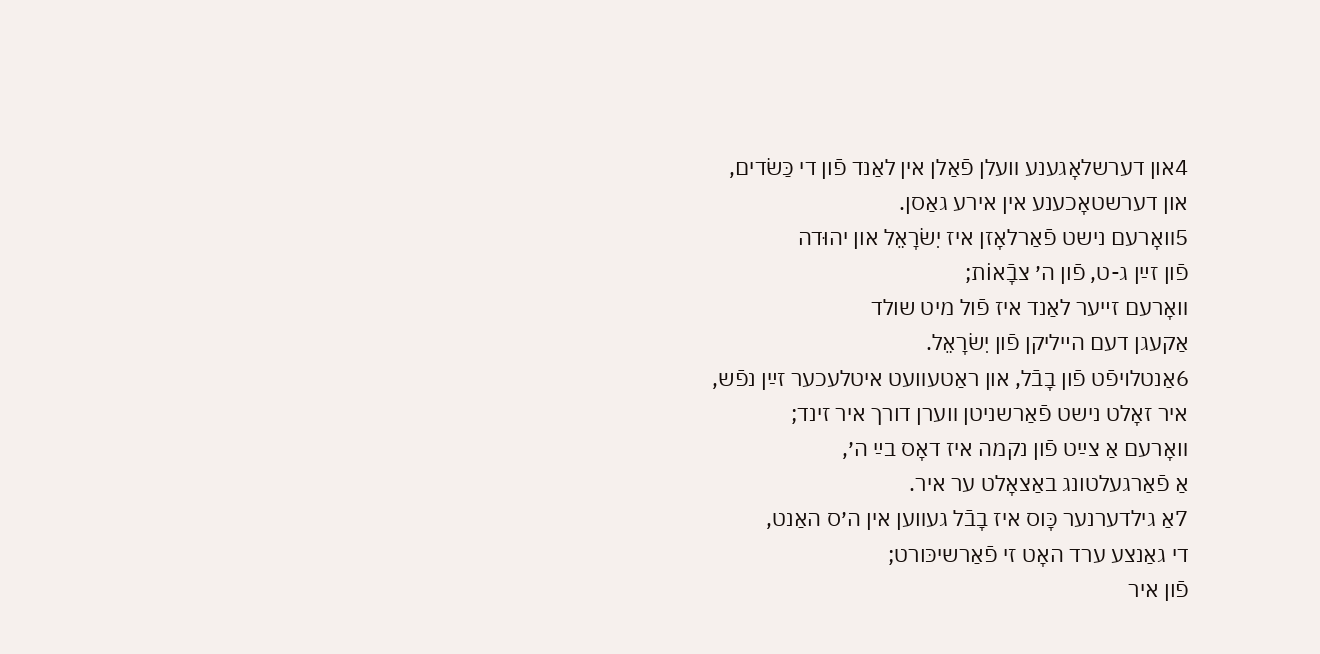4און דערשלאָגענע װעלן פֿאַלן אין לאַנד פֿון די כַּשׂדים,
און דערשטאָכענע אין אירע גאַסן.
5װאָרעם נישט פֿאַרלאָזן איז יִשׂרָאֵל און יהוּדה
פֿון זײַן ג-ט, פֿון ה׳ צבָֿאוֹת;
װאָרעם זײער לאַנד איז פֿול מיט שולד
אַקעגן דעם הײליקן פֿון יִשׂרָאֵל.
6אַנטלױפֿט פֿון בָבֿל, און ראַטעװעט איטלעכער זײַן נפֿש,
איר זאָלט נישט פֿאַרשניטן װערן דורך איר זינד;
װאָרעם אַ צײַט פֿון נקמה איז דאָס בײַ ה׳,
אַ פֿאַרגעלטונג באַצאָלט ער איר.
7אַ גילדערנער כָּוס איז בָבֿל געװען אין ה׳ס האַנט,
די גאַנצע ערד האָט זי פֿאַרשיכּורט;
פֿון איר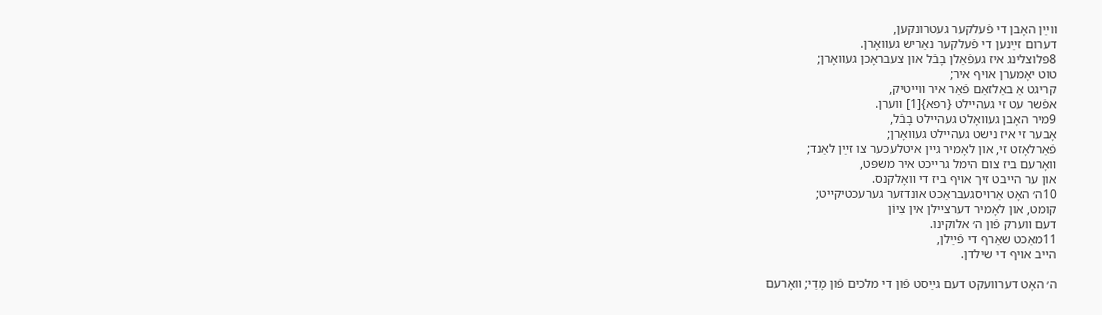װײַן האָבן די פֿעלקער געטרונקען,
דערום זײַנען די פֿעלקער נאַריש געװאָרן.
8פּלוצלינג איז געפֿאַלן בָבֿל און צעבראָכן געװאָרן;
טוט יאָמערן אױף איר;
קריגט אַ באַלזאַם פֿאַר איר װײטיק,
אפֿשר עט זי געהײלט {רפא}[1] װערן.
9מיר האָבן געװאָלט געהײלט בָבֿל,
אָבער זי איז נישט געהײלט געװאָרן;
פֿאַרלאָזט זי, און לאָמיר גײן איטלעכער צו זײַן לאַנד;
װאָרעם ביז צום הימל גרײכט איר משפּט,
און ער הײבט זיך אױף ביז די װאָלקנס.
10ה׳ האָט אַרױסגעבראַכט אונדזער גערעכטיקײט;
קומט, און לאָמיר דערצײלן אין צִיוֹן
דעם װערק פֿון ה׳ אלוקינו.
11מאַכט שאַרף די פֿײַלן,
הײב אױף די שילדן.

ה׳ האָט דערװעקט דעם גײַסט פֿון די מלכים פֿון מָדַי; װאָרעם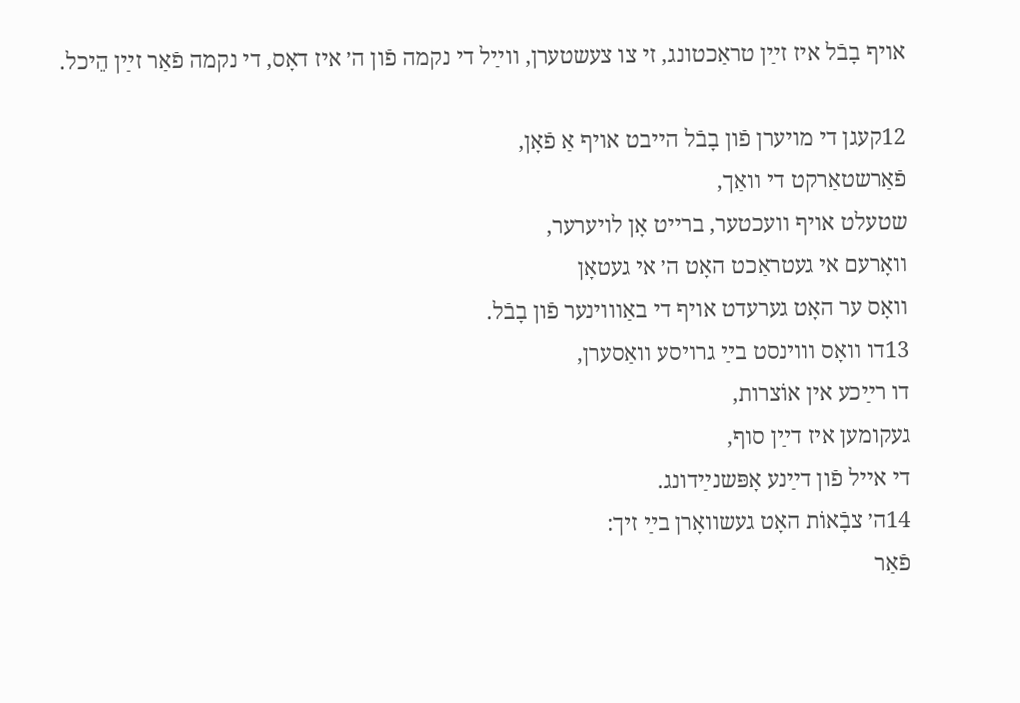אױף בָבֿל איז זײַן טראַכטונג, זי צו צעשטערן, װײַל די נקמה פֿון ה׳ איז דאָס, די נקמה פֿאַר זײַן הֵיכל.

12קעגן די מױערן פֿון בָבֿל הײבט אױף אַ פֿאָן,
פֿאַרשטאַרקט די װאַך,
שטעלט אױף װעכטער, ברײט אָן לױערער,
װאָרעם אי געטראַכט האָט ה׳ אי געטאָן
װאָס ער האָט גערעדט אױף די באַװױנער פֿון בָבֿל.
13דו װאָס װױנסט בײַ גרױסע װאַסערן,
דו רײַכע אין אוֹצרות,
געקומען איז דײַן סוף,
די אײל פֿון דײַנע אָפּשנײַדונג.
14ה׳ צבָֿאוֹת האָט געשװאָרן בײַ זיך:
פֿאַר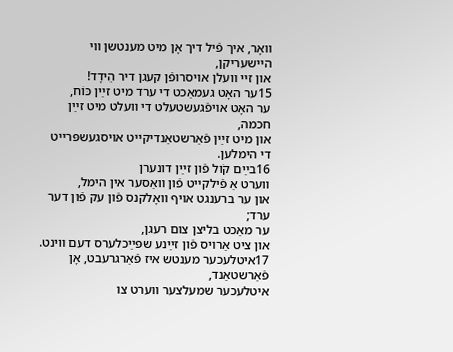װאָר, איך פֿיל דיך אָן מיט מענטשן װי הײשעריקן,
און זײ װעלן אױסרופֿן קעגן דיר הֵידָד!
15ער האָט געמאַכט די ערד מיט זײַן כּוֹח,
ער האָט אױפֿגעשטעלט די װעלט מיט זײַן חכמה,
און מיט זײַן פֿאַרשטאַנדיקײט אױסגעשפּרײט די הימלען.
16בײַם קֹול פֿון זײַן דונערן
װערט אַ פֿילקײט פֿון װאַסער אין הימל,
און ער ברענגט אױף װאָלקנס פֿון עק פֿון דער ערד;
ער מאַכט בליצן צום רעגן,
און ציט אַרױס פֿון זײַנע שפּײַכלערס דעם װינט.
17איטלעכער מענטש איז פֿאַרגרעבט, אָן פֿאַרשטאַנד,
איטלעכער שמעלצער װערט צו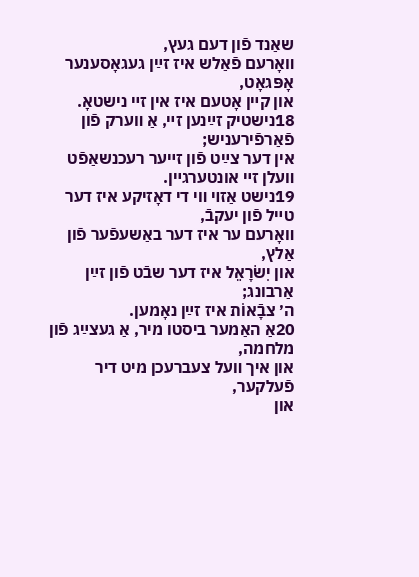שאַנד פֿון דעם געץ,
װאָרעם פֿאַלש איז זײַן געגאָסענער אָפּגאָט,
און קײן אָטעם איז אין זײ נישטאָ.
18נישטיק זײַנען זײ, אַ װערק פֿון פֿאַרפֿירעניש;
אין דער צײַט פֿון זײער רעכנשאַפֿט װעלן זײ אונטערגײן.
19נישט אַזױ װי די דאָזיקע איז דער טײל פֿון יעקבֿ,
װאָרעם ער איז דער באַשעפֿער פֿון אַלץ,
און יִשׂרָאֵל איז דער שבֿט פֿון זײַן אַרבונג;
ה׳ צבָֿאוֹת איז זײַן נאָמען.
20אַ האַמער ביסטו מיר, אַ געצײַג פֿון מלחמה,
און איך װעל צעברעכן מיט דיר פֿעלקער,
און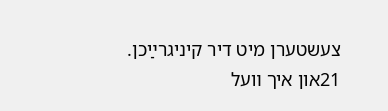צעשטערן מיט דיר קיניגרײַכן.
21און איך װעל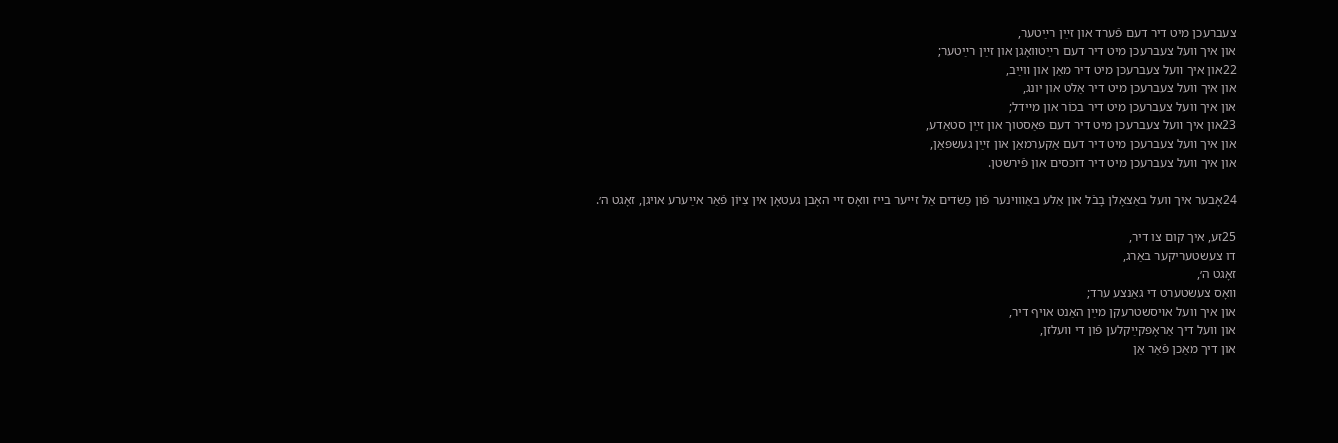צעברעכן מיט דיר דעם פֿערד און זײַן רײַטער,
און איך װעל צעברעכן מיט דיר דעם רײַטװאָגן און זײַן רײַטער;
22און איך װעל צעברעכן מיט דיר מאַן און װײַב,
און איך װעל צעברעכן מיט דיר אַלט און יונג,
און איך װעל צעברעכן מיט דיר בכוֹר און מײדל;
23און איך װעל צעברעכן מיט דיר דעם פּאַסטוך און זײַן סטאַדע,
און איך װעל צעברעכן מיט דיר דעם אַקערמאַן און זײַן געשפּאַן,
און איך װעל צעברעכן מיט דיר דוכּסים און פֿירשטן.

24אָבער איך װעל באַצאָלן בָבֿל און אַלע באַװױנער פֿון כַּשׂדים אַל זײער בײז װאָס זײ האָבן געטאָן אין צִיוֹן פֿאַר אײַערע אױגן, זאָגט ה׳.

25זע, איך קום צו דיר,
דו צעשטעריקער באַרג,
זאָגט ה׳,
װאָס צעשטערט די גאַנצע ערד;
און איך װעל אױסשטרעקן מײַן האַנט אױף דיר,
און װעל דיך אַראָפּקײַקלען פֿון די װעלזן,
און דיך מאַכן פֿאַר אַן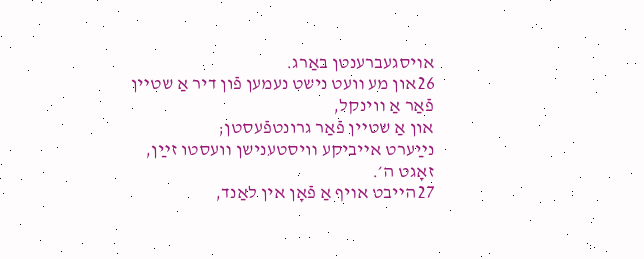אױסגעברענטן באַרג.
26און מע װעט נישט נעמען פֿון דיר אַ שטײן פֿאַר אַ װינקל,
און אַ שטײן פֿאַר גרונטפֿעסטן;
נײַערט אײביקע װיסטענישן װעסטו זײַן,
זאָגט ה׳.
27הײבט אױף אַ פֿאָן אין לאַנד,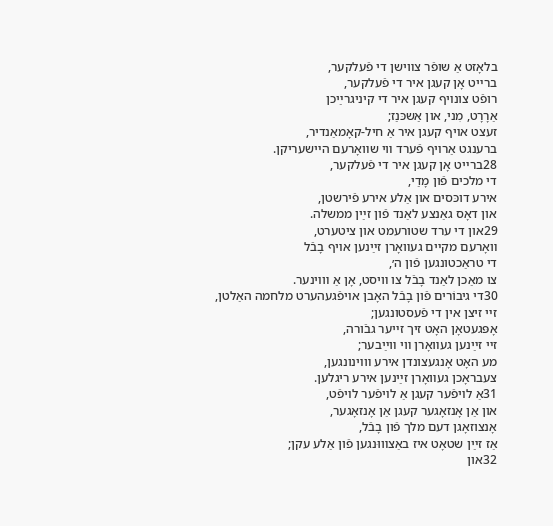בלאָזט אַ שופֿר צװישן די פֿעלקער,
ברײט אָן קעגן איר די פֿעלקער,
רופֿט צונױף קעגן איר די קיניגרײַכן
אַרָרָט, מִני, און אַשכּנַז;
זעצט אױף קעגן איר אַ חיל-קאָמאַנדיר,
ברענגט אַרױף פֿערד װי שװאָרעם הײשעריקן.
28ברײט אָן קעגן איר די פֿעלקער,
די מלכים פֿון מָדַי,
אירע דוכּסים און אַלע אירע פֿירשטן,
און דאָס גאַנצע לאַנד פֿון זײַן ממשלה.
29און די ערד שטורעמט און ציטערט,
װאָרעם מקײם געװאָרן זײַנען אױף בָבֿל
די טראַכטונגען פֿון ה׳,
צו מאַכן לאַנד בָבֿל צו װיסט, אָן אַ װױנער.
30די גיבוֹרים פֿון בָבֿל האָבן אױפֿגעהערט מלחמה האַלטן,
זײ זיצן אין די פֿעסטונגען;
אָפּגעטאָן האָט זיך זײער גבֿורה,
זײ זײַנען געװאָרן װי װײַבער;
מע האָט אָנגעצונדן אירע װױנונגען,
צעבראָכן געװאָרן זײַנען אירע ריגלען.
31אַ לױפֿער קעגן אַ לױפֿער לױפֿט,
און אַן אָנזאָגער קעגן אַן אָנזאָגער,
אָנצוזאָגן דעם מלך פֿון בָבֿל,
אַז זײַן שטאָט איז באַצװוּנגען פֿון אַלע עקן;
32און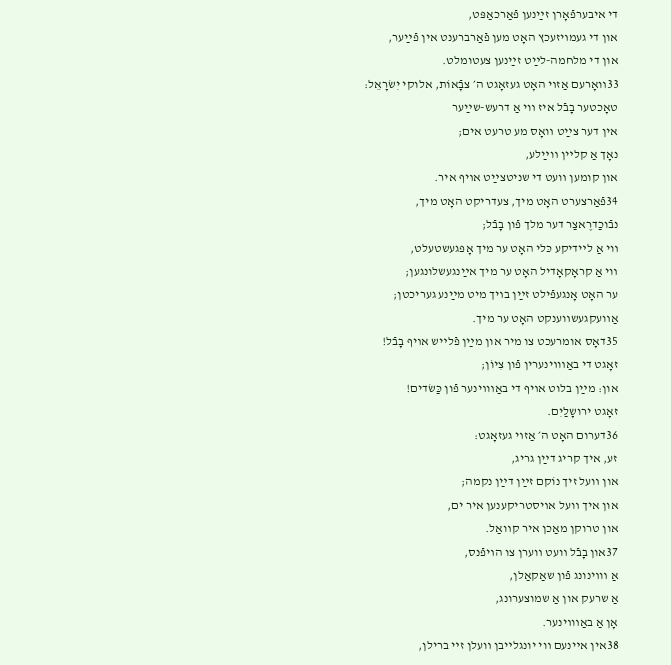די איבערפֿאָרן זײַנען פֿאַרכאַפּט,
און די געמױזעכץ האָט מען פֿאַרברענט אין פֿײַער,
און די מלחמה-לײַט זײַנען צעטומלט.
33װאָרעם אַזױ האָט געזאָגט ה׳ צבָֿאוֹת, אלוקי יִשׂרָאֵל:
טאָכטער בָבֿל איז װי אַ דרעש-שײַער
אין דער צײַט װאָס מע טרעט אים;
נאָך אַ קלײן װײַלע,
און קומען װעט די שניטצײַט אױף איר.
34פֿאַרצערט האָט מיך, צעדריקט האָט מיך,
נבֿוכַדרֶאצַר דער מלך פֿון בָבֿל;
װי אַ לײדיקע כּלי האָט ער מיך אָפּגעשטעלט,
װי אַ קראָקאָדיל האָט ער מיך אײַנגעשלונגען;
ער האָט אָנגעפֿילט זײַן בױך מיט מײַנע געריכטן;
אַװעקגעשװענקט האָט ער מיך.
35דאָס אומרעכט צו מיר און מײַן פֿלײש אױף בָבֿל!
זאָגט די באַװױנערין פֿון צִיוֹן;
און: מײַן בלוט אױף די באַװױנער פֿון כַּשׂדים!
זאָגט ירושָלַיִם.
36דערום האָט ה׳ אַזױ געזאָגט:
זע, איך קריג דײַן גריג,
און װעל זיך נוֹקם זײַן דײַן נקמה;
און איך װעל אױסטריקענען איר ים,
און טרוקן מאַכן איר קװאַל.
37און בָבֿל װעט װערן צו הױפֿנס,
אַ װױנונג פֿון שאַקאַלן,
אַ שרעק און אַ שמוצערונג,
אָן אַ באַװױנער.
38אין אײנעם װי יונגלײבן װעלן זײ ברילן,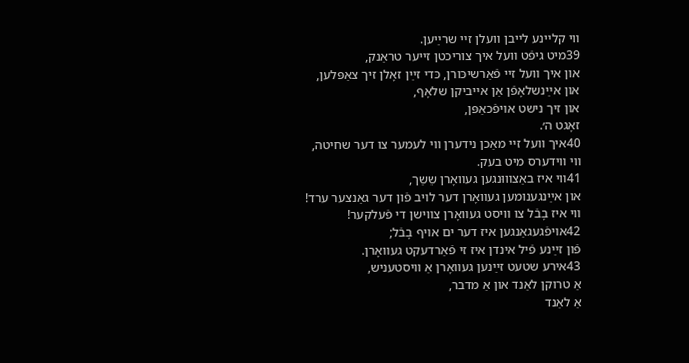װי קלײנע לײבן װעלן זײ שרײַען.
39מיט גיפֿט װעל איך צוריכטן זײער טראַנק,
און איך װעל זײ פֿאַרשיכּורן, כּדי זײַן זאָלן זיך צאַפּלען,
און אײַנשלאָפֿן אַן אײביקן שלאָף,
און זיך נישט אױפֿכאַפּן,
זאָגט ה׳.
40איך װעל זײ מאַכן נידערן װי לעמער צו דער שחיטה,
װי װידערס מיט בעק.
41װי איז באַצװוּנגען געװאָרן שֵשַך,
און אײַנגענומען געװאָרן דער לױב פֿון דער גאַנצער ערד!
װי איז בָבֿל צו װיסט געװאָרן צװישן די פֿעלקער!
42אױפֿגעגאַנגען איז דער ים אױף בָבֿל;
פֿון זײַנע פֿיל אינדן איז זי פֿאַרדעקט געװאָרן.
43אירע שטעט זײַנען געװאָרן אַ װיסטעניש,
אַ טרוקן לאַנד און אַ מדבר,
אַ לאַנד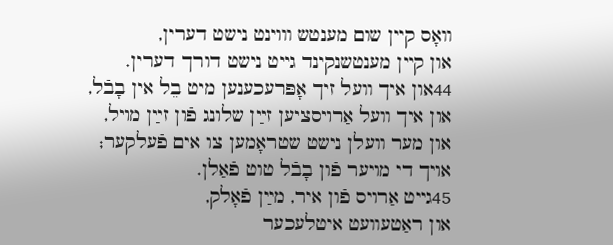װאָס קײן שום מענטש װױנט נישט דערין,
און קײן מענטשנקינד גײט נישט דורך דערין.
44און איך װעל זיך אָפּרעכענען מיט בֵל אין בָבֿל,
און איך װעל אַרױסציען זײַן שלונג פֿון זײַן מױל,
און מער װעלן נישט שטראָמען צו אים פֿעלקער;
אױך די מױער פֿון בָבֿל טוט פֿאַלן.
45גײט אַרױס פֿון איר, מײַן פֿאָלק,
און ראַטעװעט איטלעכער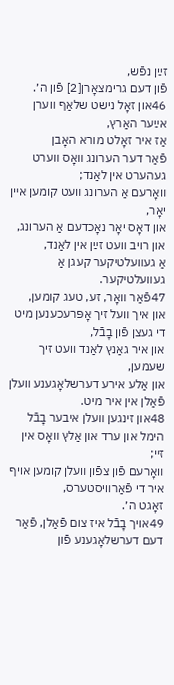זײַן נפֿש,
פֿון דעם גרימצאָרן[2] פֿון ה׳.
46און זאָל נישט שלאַף װערן אײַער האַרץ,
אַז איר זאָלט מורא האָבן
פֿאַר דער הערונג װאָס װערט געהערט אין לאַנד;
װאָרעם אַ הערונג װעט קומען אײן יאָר,
און דאָס יאָר נאָכדעם אַ הערונג,
און רױב װעט זײַן אין לאַנד,
אַ געװעלטיקער קעגן אַ געװעלטיקער.
47פֿאַר װאָר, זע, טעג קומען,
און איך װעל זיך אָפּרעכענען מיט די געצן פֿון בָבֿל,
און איר גאַנץ לאַנד װעט זיך שעמען,
און אַלע אירע דערשלאָגענע װעלן פֿאַלן אין איר מיט.
48און זינגען װעלן איבער בָבֿל
הימל און ערד און אַלץ װאָס אין זײ;
װאָרעם פֿון צפֿון װעלן קומען אױף איר די פֿאַרװיסטערס,
זאָגט ה׳.
49אױך בָבֿל איז צום פֿאַלן, פֿאַר דעם דערשלאָגענע פֿון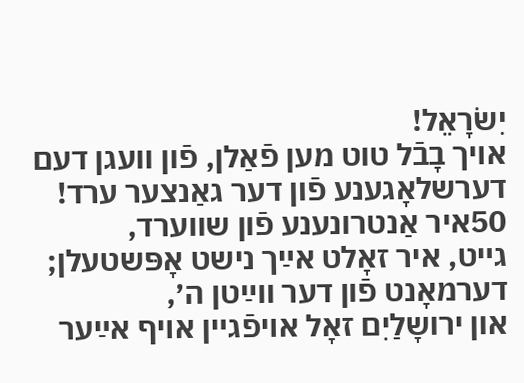יִשׂרָאֵל!
אױך בָבֿל טוט מען פֿאַלן, פֿון װעגן דעם דערשלאָגענע פֿון דער גאַנצער ערד!
50איר אַנטרונענע פֿון שװערד,
גײט, איר זאָלט אײַך נישט אָפּשטעלן;
דערמאָנט פֿון דער װײַטן ה׳,
און ירושָלַיִם זאָל אױפֿגײן אױף אײַער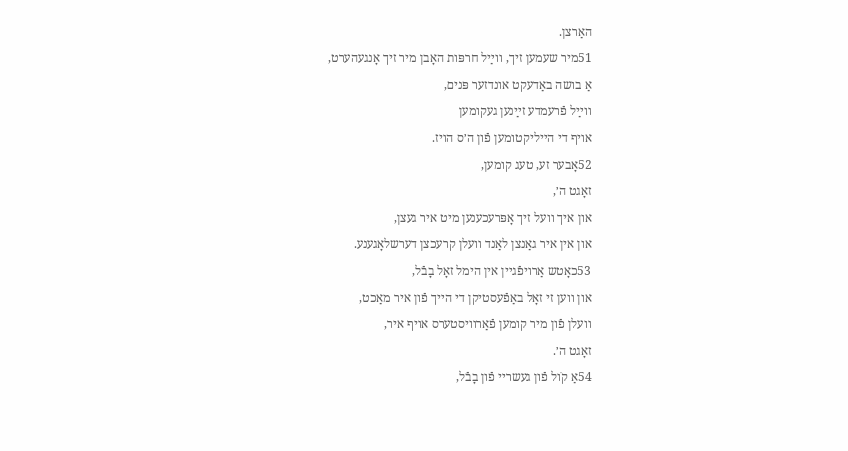האַרצן.
51מיר שעמען זיך, װײַל חרפּות האָבן מיר זיך אָנגעהערט,
אַ בושה באַדעקט אונדזער פּנים,
װײַל פֿרעמדע זײַנען געקומען
אױף די הײליקטומען פֿון ה׳ס הױז.
52אָבער זע, טעג קומען,
זאָגט ה׳,
און איך װעל זיך אָפּרעכענען מיט איר געצן,
און אין איר גאַנצן לאַנד װעלן קרעכצן דערשלאָגענע.
53כאָטש אַרױפֿגײן אין הימל זאָל בָבֿל,
און װען זי זאָל באַפֿעסטיקן די הײך פֿון איר מאַכט,
װעלן פֿון מיר קומען פֿאַרװיסטערס אױף איר,
זאָגט ה׳.
54אַ קֹול פֿון געשרײ פֿון בָבֿל,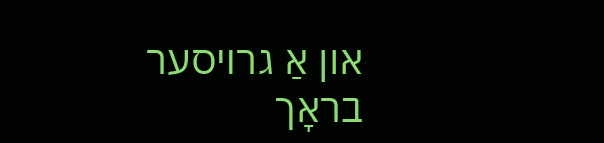און אַ גרױסער בראָך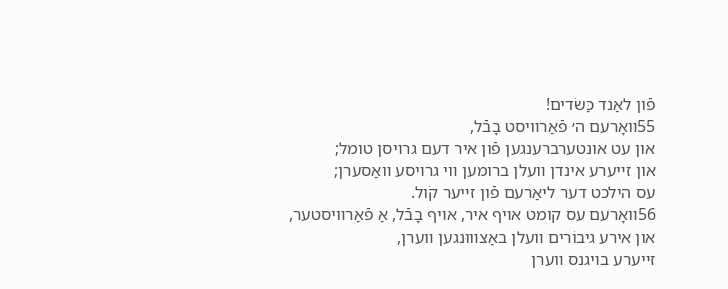פֿון לאַנד כַּשׂדים!
55װאָרעם ה׳ פֿאַרװיסט בָבֿל,
און עט אונטערברענגען פֿון איר דעם גרױסן טומל;
און זײערע אינדן װעלן ברומען װי גרױסע װאַסערן;
עס הילכט דער ליאַרעם פֿון זײער קֹול.
56װאָרעם עס קומט אױף איר, אױף בָבֿל, אַ פֿאַרװיסטער,
און אירע גיבוֹרים װעלן באַצװוּנגען װערן,
זײערע בױגנס װערן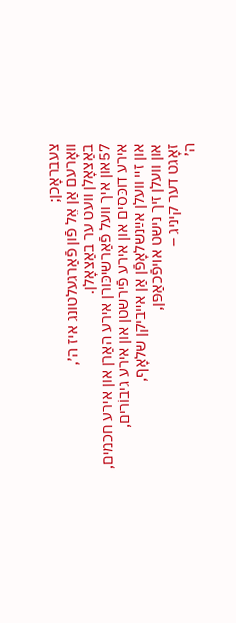צעבראָכן;
װאָרעם אַן אֵל פֿון פֿאַרגעלטונג איז ה׳,
באַצאָלן װעט ער באַצאָלן.
57און איך װעל פֿאַרשיכּורן אירע האַרן און אירע חכמים,
אירע דוכּסים און אירע פֿירשטן און אירע גיבוֹרים,
און זײ װעלן אײַנשלאָפֿן אַן אײביקן שלאָף,
און װעלן זיך נישט אױפֿכאַפּן,
זאָגט דער קיניג –
ה׳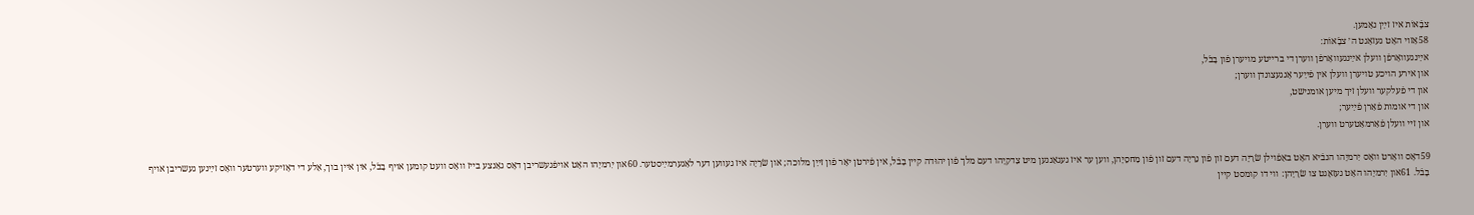צבָֿאוֹת איז זײַן נאָמען.
58אַזױ האָט געזאָגט ה׳ צבָֿאוֹת:
אײַנגעװאָרפֿן װעלן אײַנגעװאָרפֿן װערן די ברײטע מױערן פֿון בָבֿל,
און אירע הױכע טױערן װעלן אין פֿײַער אָנגעצונדן װערן;
און די פֿעלקער װעלן זיך מיען אומנישט,
און די אומות פֿאַרן פֿײַער;
און זײ װעלן פֿאַרמאַטערט װערן.

59דאָס װאָרט װאָס יִרמיָהו הנבֿיא האָט באַפֿױלן שׂרָיָה דעם זון פֿון נֵרִיָה דעם זון פֿון מַחסֵיָהן, װען ער איז געגאַנגען מיט צִדקִיָהו דעם מלך פֿון יהוּדה קײן בָבֿל, אין פֿירטן יאָר פֿון זײַן מלוכה; און שׂרָיָה איז געװען דער לאַגערמײַסטער. 60און יִרמיָהו האָט אױפֿגעשריבן דאָס גאַנצע בײז װאָס װעט קומען אױף בָבֿל, אין אײן בוך, אַלע די דאָזיקע װערטער װאָס זײַנען געשריבן אױף בָבֿל. 61און יִרמיָהו האָט געזאָגט צו שׂרָיָהן: װי דו קומסט קײן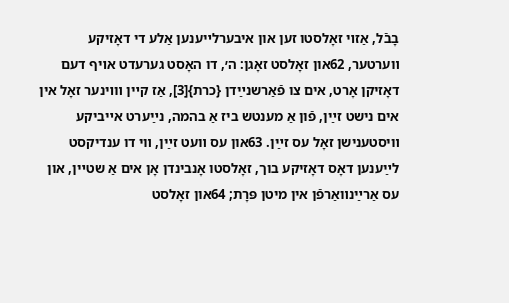בָבֿל, אַזױ זאָלסטו זען און איבערלײענען אַלע די דאָזיקע װערטער, 62און זאָלסט זאָגן: ה׳, דו האָסט גערעדט אױף דעם דאָזיקן אָרט, אים צו פֿאַרשנײַדן {כרת}[3], אַז קײן װױנער זאָל אין אים נישט זײַן, פֿון אַ מענטש ביז אַ בהמה, נײַערט אײביקע װיסטענישן זאָל עס זײַן. 63און עס װעט זײַן, װי דו ענדיקסט לײַענען דאָס דאָזיקע בוך, זאָלסטו אָנבינדן אָן אים אַ שטײן, און עס אַרײַנװאַרפֿן אין מיטן פּרָת; 64און זאָלסט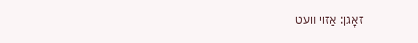זאָגן: אַזױ װעט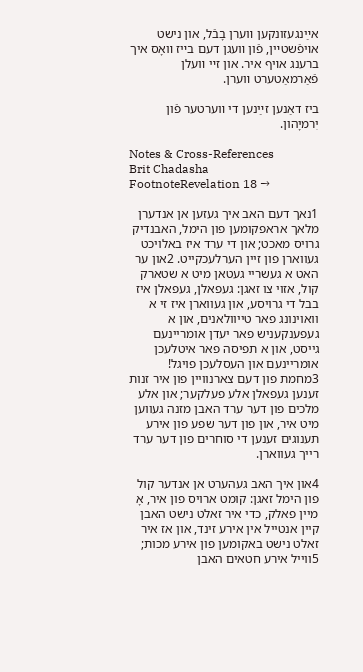אײַנגעזונקען װערן בָבֿל, און נישט אױפֿשטײן, פֿון װעגן דעם בײז װאָס איך ברענג אױף איר. און זײ װעלן פֿאַרמאַטערט װערן.

ביז דאַנען זײַנען די װערטער פֿון יִרמיָהון.

Notes & Cross-References
Brit Chadasha FootnoteRevelation 18 →

1נאך דעם האב איך געזען אן אנדערן מלאך אראפקומען פון הימל, האבנדיק גרויס מאכט; און די ערד איז באלויכט געווארן פון זיין הערלעכקייט. 2און ער האט א געשריי געטאן מיט א שטארק קול, אזוי צו זאגן: געפאלן, געפאלן איז בבל די גרויסע, און געווארן איז זי א וואוינונג פאר טייוולאנים, און א געפענקעניש פאר יעדן אומריינעם גייסט, און א תפיסה פאר איטלעכן אומריינעם און העסלעכן פויגל! 3מחמת פון דעם צארנוויין פון איר זנות זענען געפאלן אלע פעלקער; און אלע מלכים פון דער ערד האבן מזנה געווען מיט איר, און פון דער שפע פון אירע תענוגים זענען די סוחרים פון דער ערד רייך געווארן.

4און איך האב געהערט אן אנדער קול פון הימל זאגן: קומט ארויס פון איר, אָ מיין פאלק, כדי איר זאלט נישט האבן קיין אנטייל אין אירע זינד, און אז איר זאלט נישט באקומען פון אירע מכות; 5ווייל אירע חטאים האבן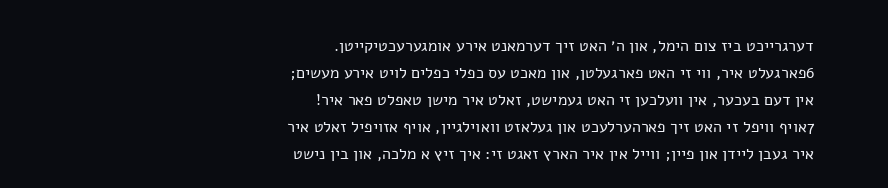דערגרייכט ביז צום הימל, און ה׳ האט זיך דערמאנט אירע אומגערעכטיקייטן. 6פארגעלט איר, ווי זי האט פארגעלטן, און מאכט עס כפלי כפלים לויט אירע מעשים; אין דעם בעכער, אין וועלכען זי האט געמישט, זאלט איר מישן טאפלט פאר איר! 7אויף וויפל זי האט זיך פארהערלעכט און געלאזט וואוילגיין, אויף אזויפיל זאלט איר איר געבן ליידן און פיין; ווייל אין איר הארץ זאגט זי: איך זיץ א מלכה, און בין נישט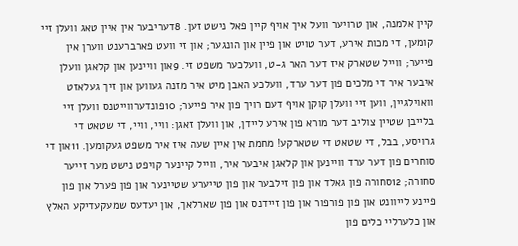קיין אלמנה, און טרויער וועל איך אויף קיין פאל נישט זען. 8דעריבער אין איין טאג וועלן זיי קומען, די מכות אירע, דער טויט און פיין און הונגער; און זי וועט פארברענט ווערן אין פייער; ווייל שטארק איז דער האר ג‑ט, וועלכער משפט זי. 9און וויינען און קלאגן וועלן איבער איר די מלכים פון דער ערד, וועלכע האבן מיט איר מזנה געווען און זיך געלאזט וואוילגיין, ווען זיי וועלן קוקן אויף דעם רויך פון איר פייער; 10פונדערווייטנס וועלן זיי בלייבן שטיין צוליב דער מורא פון אירע ליידן, און וועלן זאגן: וויי, וויי, די שטאט די גרויסע, בבל, די שטאט די שטארקע! מחמת אין איין שעה איז איר משפט געקומען. 11און די סוחרים פון דער ערד וויינען און קלאגן איבער איר, ווייל קיינער קויפט נישט מער זייער סחורה; 12סחורה פון גאלד און פון זילבער און פון טייערע שטיינער און פון פערל און פון פיינע לייוונט און פון פורפור און פון זיידנס און פון שארלאך, און יעדעס שמעקעדיקע האלץ און כלערליי כלים פון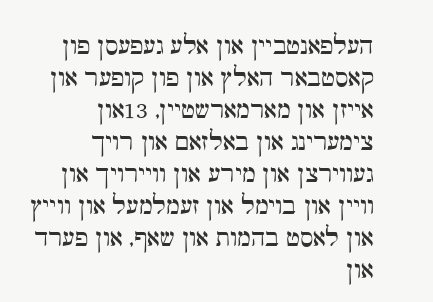העלפאנטביין און אלע געפעסן פון קאסטבאר האלץ און פון קופער און אייזן און מארמארשטיין, 13און צימערינג און באלזאם און רויך געווירצן און מירע און וויירויך און וויין און בוימל און זעמלמעל און ווייץ און לאסט בהמות און שאף, און פערד און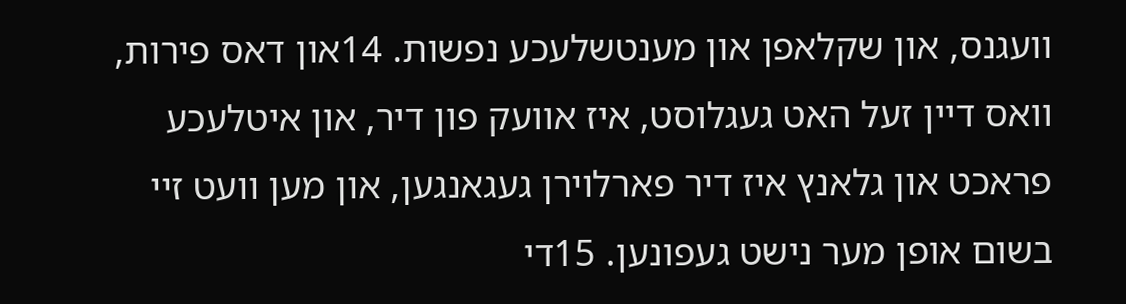וועגנס, און שקלאפן און מענטשלעכע נפשות. 14און דאס פירות, וואס דיין זעל האט געגלוסט, איז אוועק פון דיר, און איטלעכע פראכט און גלאנץ איז דיר פארלוירן געגאנגען, און מען וועט זיי בשום אופן מער נישט געפונען. 15די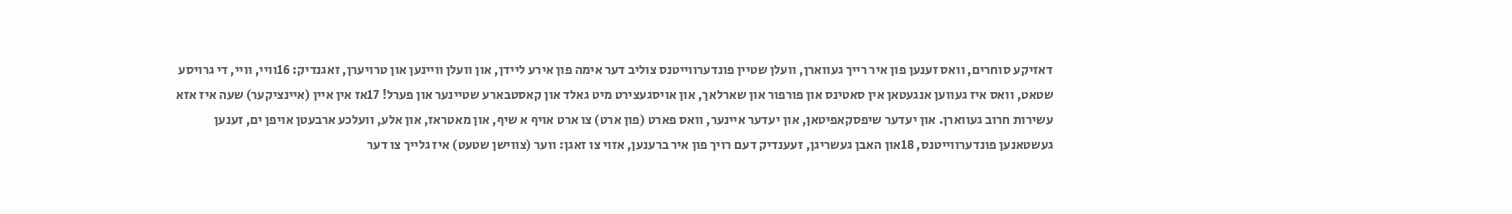דאזיקע סוחרים, וואס זענען פון איר רייך געווארן, וועלן שטיין פונדערווייטנס צוליב דער אימה פון אירע ליידן, און וועלן וויינען און טרויערן, זאגנדיק: 16וויי, וויי, די גרויסע שטאט, וואס איז געווען אנגעטאן אין סאטינס און פורפור און שארלאך, און אויסגעצירט מיט גאלד און קאסטבארע שטיינער און פערל! 17אז אין איין (איינציקער) שעה איז אזא עשירות חרוב געווארן. און יעדער שיפסקאפיטאן, און יעדער איינער, וואס פארט (פון ארט) צו ארט אויף א שיף, און מאטראז, און אלע, וועלכע ארבעטן אויפן ים, זענען געשטאנען פונדערווייטנס, 18און האבן געשריגן, זעענדיק דעם רויך פון איר ברענען, אזוי צו זאגן: ווער (צווישן שטעט) איז גלייך צו דער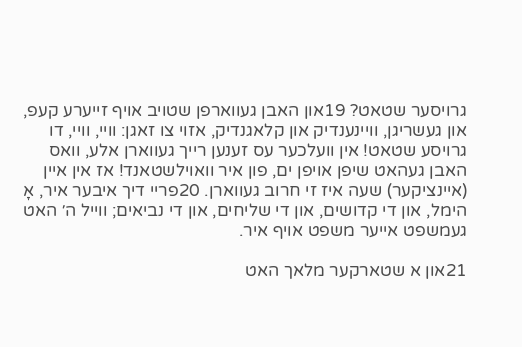גרויסער שטאט? 19און האבן געווארפן שטויב אויף זייערע קעפ, און געשריגן, וויינענדיק און קלאגנדיק, אזוי צו זאגן: וויי, וויי, דו גרויסע שטאט! אין וועלכער עס זענען רייך געווארן אלע, וואס האבן געהאט שיפן אויפן ים, פון איר וואוילשטאנד! אז אין איין (איינציקער) שעה איז זי חרוב געווארן. 20פריי דיך איבער איר, אָ הימל, און די קדושים, און די שליחים, און די נביאים; ווייל ה׳ האט געמשפט אייער משפט אויף איר.

21און א שטארקער מלאך האט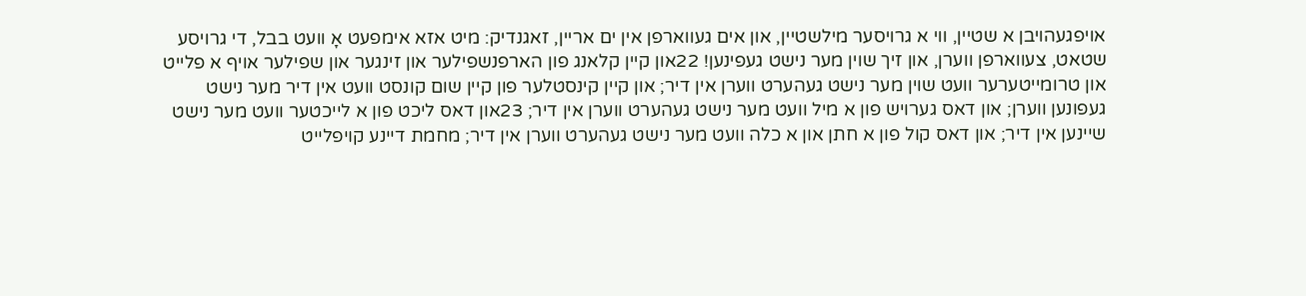אויפגעהויבן א שטיין, ווי א גרויסער מילשטיין, און אים געווארפן אין ים אריין, זאגנדיק: מיט אזא אימפעט אָ וועט בבל, די גרויסע שטאט, צעווארפן ווערן, און זיך שוין מער נישט געפינען! 22און קיין קלאנג פון הארפנשפילער און זינגער און שפילער אויף א פלייט און טרומייטערער וועט שוין מער נישט געהערט ווערן אין דיר; און קיין קינסטלער פון קיין שום קונסט וועט אין דיר מער נישט געפונען ווערן; און דאס גערויש פון א מיל וועט מער נישט געהערט ווערן אין דיר; 23און דאס ליכט פון א לייכטער וועט מער נישט שיינען אין דיר; און דאס קול פון א חתן און א כלה וועט מער נישט געהערט ווערן אין דיר; מחמת דיינע קויפלייט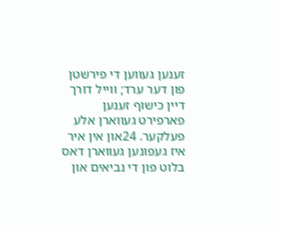זענען געווען די פירשטן פון דער ערד; ווייל דורך דיין כישוף זענען פארפירט געווארן אלע פעלקער. 24און אין איר איז געפונען געווארן דאס בלוט פון די נביאים און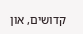קדושים, און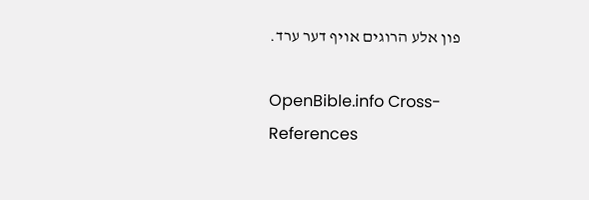פון אלע הרוגים אויף דער ערד.

OpenBible.info Cross-References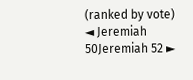(ranked by vote)
◄ Jeremiah 50Jeremiah 52 ►